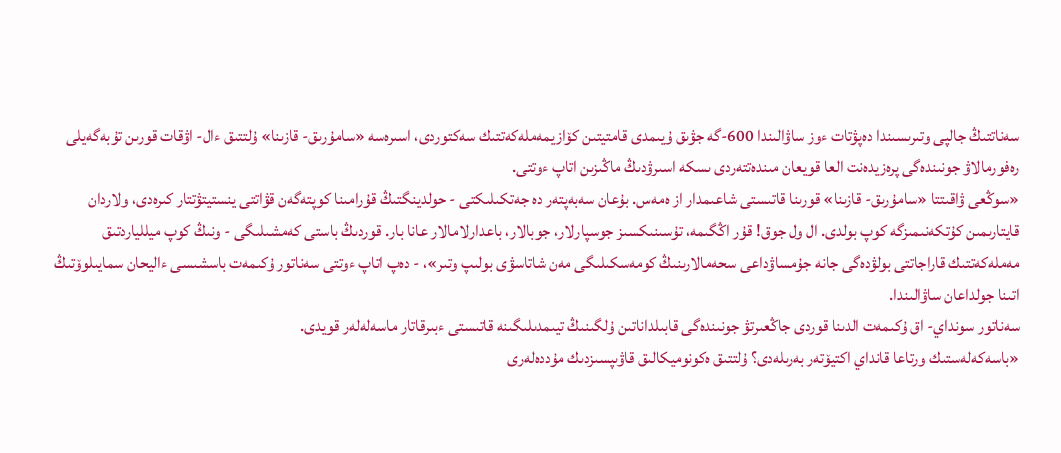سەناتتىڭ جالپى وتىرىسىندا دەپۋتات ءوز ساۋالىندا 600-گە جۋىق ۇيىمدى قامتيتىن كۆازيمەملەكەتتىك سەكتوردى، اسىرەسە «سامۇرىق- قازىنا» ۇلتتىق ءال- اۋقات قورىن تۇبەگەيلى رەفورمالاۋ جونىندەگى پرەزيدەنت العا قويعان مىندەتتەردى ىسكە اسىرۋدىڭ ماڭىزىن اتاپ ءوتتى.
«سوڭعى ۋاقىتتا «سامۇرىق- قازىنا» قورىنا قاتىستى شاعىمدار از ەمەس. بۇعان سەبەپتەر دە جەتكىلىكتى - حولدينگتىڭ قۇرامىنا كوپتەگەن قۋاتتى ينستيتۋتتار كىرەدى، ولاردان قايتارىمىن كۇتكەنىمىزگە كوپ بولدى. ال ول جوق! قۇر اڭگىمە، تۇسىنىكسىز جوسپارلار، جوبالار، باعدارلامالار عانا بار. قوردىڭ باستى كەمشىلىگى - ونىڭ كوپ ميللياردتىق مەملەكەتتىك قاراجاتتى بولۋدەگى جانە جۇمساۋداعى سحەمالارىنىڭ كومەسكىلىگى مەن شاتاسۋى بولىپ وتىر»، - دەپ اتاپ ءوتتى سەناتور ۇكىمەت باسشىسى ءاليحان سمايىلوۆتىڭ اتىنا جولداعان ساۋالىندا.
سەناتور سونداي- اق ۇكىمەت الدىنا قوردى جاڭعىرتۋ جونىندەگى قابىلداناتىن ۇلگىنىڭ تيىمدىلىگىنە قاتىستى ءبىرقاتار ماسەلەلەر قويدى.
«باسەكەلەستىك ورتاعا قانداي اكتيۆتەر بەرىلەدى؟ ۇلتتىق ەكونوميكالىق قاۋىپسىزدىك مۇددەلەرى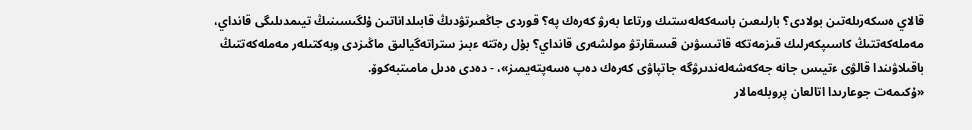قالاي ەسكەرىلەتىن بولادى؟ بارلىعىن باسەكەلەستىك ورتاعا بەرۋ كەرەك پە؟ قوردى جاڭعىرتۋدىڭ قابىلداناتىن ۇلگىسىنىڭ تيىمدىلىگى قانداي، مەملەكەتتىڭ كاسىپكەرلىك قىزمەتكە قاتىسۋىن قىسقارتۋ مولشەرى قانداي؟ بۇل رەتتە ءبىز ستراتەگيالىق ماڭىزدى وبەكتىلەر مەملەكەتتىڭ باقىلاۋىندا قالۋى ءتيىس جانە جەكەشەلەندىرۋگە جاتپاۋى كەرەك دەپ ەسەپتەيمىز»، - دەدى ەدىل مامىتبەكوۆ.
«ۇكىمەت جوعارىدا اتالعان پروبلەمالار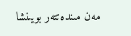مەن مىندەتتەر بويىنشا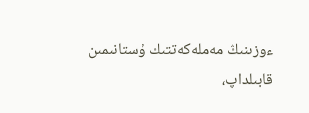ءوزىنىڭ مەملەكەتتىك ۇستانىمىن قابىلداپ،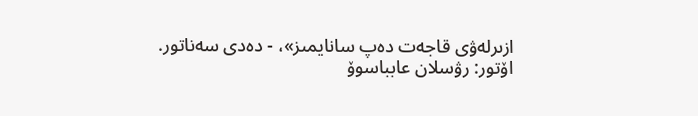ازىرلەۋى قاجەت دەپ سانايمىز»، - دەدى سەناتور.
اۆتور: رۋسلان عابباسوۆ